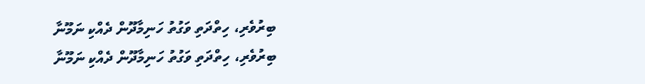ބިރުވެރި، ހިތްދަތި ވަގުތު ހަނިމާދޫން ދެއްކި ނަމޫނާ
ބިރުވެރި، ހިތްދަތި ވަގުތު ހަނިމާދޫން ދެއްކި ނަމޫނާ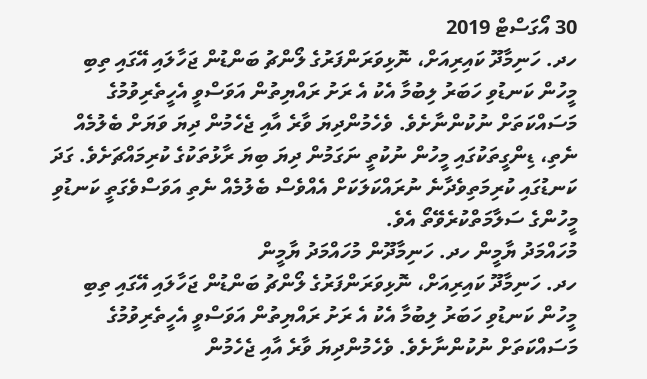30 އޯގަސްޓް 2019
ހދ. ހަނިމާދޫ ކައިރިއަށް، ނޮޅިވަރަންފަރުގެ ލޯންޗު ބަންޑުން ޖަހާލައި އޭގައި ތިބި މީހުން ކަނޑުވި ހަބަރު ލިބުމާ އެކު އެ ރަށު ރައްޔިތުން އަވަސްވީ އެހީތެރިވުމުގެ މަސައްކަތަށް ނުކުންނާށެވެ. ވެހެމުންދިޔަ ވާރެ އާއި ޖެހެމުން ދިޔަ ވަޔަށް ބެލުމެއް ނެތި، ޑިންގީތަކުގައި މީހުން ނުކުތީ ނަގަމުން ދިޔަ ބިޔަ ރާޅުތަކުގެ ކުރިމައްޗަށެވެ. ގަދަ ކަނޑުގައި ކުރިމަތިވެދާނެ ނުރައްކަލަކަށް އެއްވެސް ބެލުމެއް ނެތި އަވަސްވެގަތީ ކަނޑުވި މީހުންގެ ސަލާމަތްކުރެވޭތޯ އެވެ.
މުހައްމަދު ޔާމީން ހދ. ހަނިމާދޫން މުހައްމަދު ޔާމީން
ހދ. ހަނިމާދޫ ކައިރިއަށް، ނޮޅިވަރަންފަރުގެ ލޯންޗު ބަންޑުން ޖަހާލައި އޭގައި ތިބި މީހުން ކަނޑުވި ހަބަރު ލިބުމާ އެކު އެ ރަށު ރައްޔިތުން އަވަސްވީ އެހީތެރިވުމުގެ މަސައްކަތަށް ނުކުންނާށެވެ. ވެހެމުންދިޔަ ވާރެ އާއި ޖެހެމުން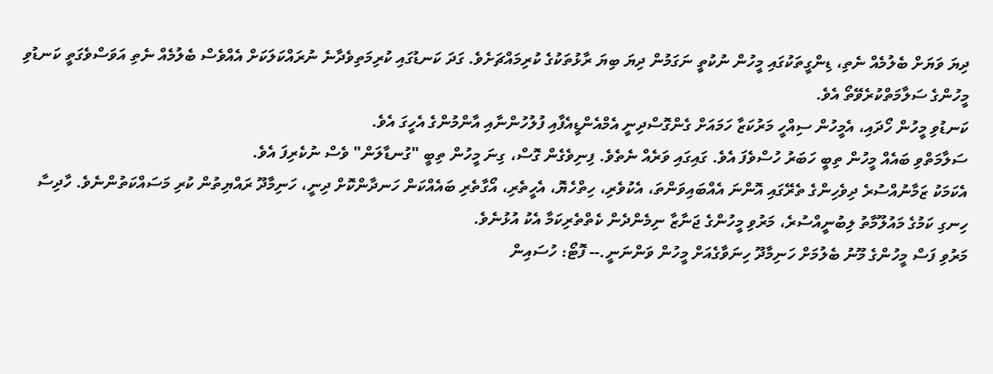ދިޔަ ވަޔަށް ބެލުމެއް ނެތި، ޑިންގީތަކުގައި މީހުން ނުކުތީ ނަގަމުން ދިޔަ ބިޔަ ރާޅުތަކުގެ ކުރިމައްޗަށެވެ. ގަދަ ކަނޑުގައި ކުރިމަތިވެދާނެ ނުރައްކަލަކަށް އެއްވެސް ބެލުމެއް ނެތި އަވަސްވެގަތީ ކަނޑުވި މީހުންގެ ސަލާމަތްކުރެވޭތޯ އެވެ.
ކަނޑުވި މީހުން ހޯދައި، އެމީހުން ސިއްހީ މަރުކަޒާ ހަމައަށް ގެންގޮސްދިނީ އެމްއެންޑީއެފާއި ފުލުހުންނާއި އާންމުންގެ އެހީގަ އެވެ.
ސަލާމަތްވި ބައެއް މީހުން ތިބީ ހަބަރު ހުސްވެފަ އެވެ. ގައިގައި ވަރެއް ނެތެވެ. ފިނިވެގެން ގޮސް، ގިނަ މީހުން ތިބީ "ގުނޑާލަން" ވެސް ނުކެރިފަ އެވެ.
އެކަމަކު ޒަމާނުއްސުރެ ދިވެހިންގެ ތެރޭގައި އޮންނަ އެއްބައިވަންތަ، އެކުވެރި، ހިތްހެޔޮ، އެހީތެރި، އޯގާތެރި ބައެއްކަން ހަނދާންކޮށް ދިނީ، ހަނިމާދޫ ރައްޔިތުން ކުރި މަސައްކަތުންނެވެ. ހާދިސާ ހިނގި ކަމުގެ މައުލޫމާތު ލިބުނީއްސުރެ، މަރުވި މީހުންގެ ޖަނާޒާ ނިމެންދެން ކެތްތެރިކަމާ އެކު އުޅުނެވެ.
މަރުވި ފަސް މީހުންގެ މޫނު ބެލުމަށް ހަނިމާދޫ ހިނަވާގެއަށް މީހުން ވަންނަނީ.-- ފޮޓޯ: ހުސައިން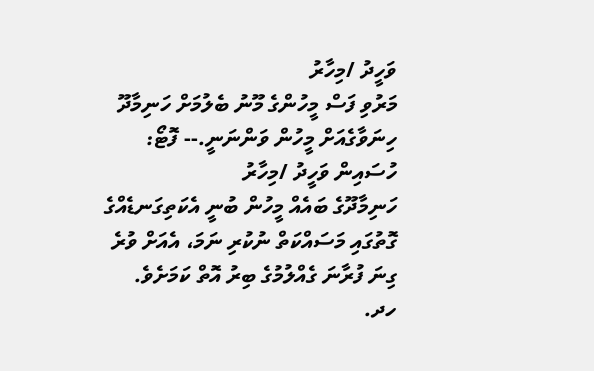ވަހީދު /މިހާރު
މަރުވި ފަސް މީހުންގެ މޫނު ބެލުމަށް ހަނިމާދޫ ހިނަވާގެއަށް މީހުން ވަންނަނީ.-- ފޮޓޯ: ހުސައިން ވަހީދު /މިހާރު
ހަނިމާދޫގެ ބައެއް މީހުން ބުނީ އެކަތިގަނޑެއްގެ ގޮތުގައި މަސައްކަތް ނުކުރި ނަމަ، އެއަށް ވުރެ ގިނަ ފުރާނަ ގެއްލުމުގެ ބިރު އޮތް ކަމަށެވެ.
ހދ.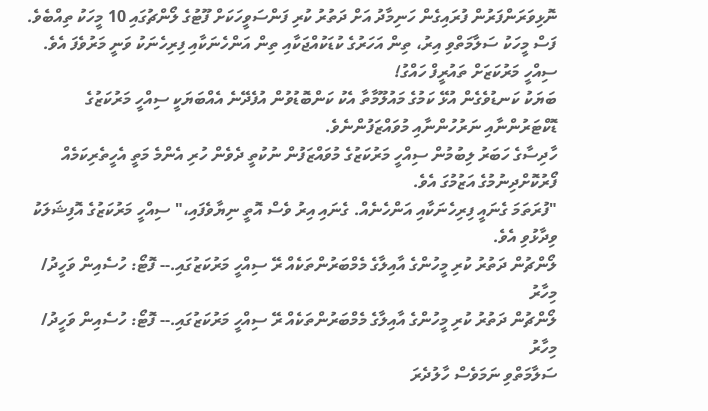ނޮޅިވަރަންފަރުން ފުރައިގެން ހަނިމާދު އަށް ދަތުރު ކުރި ފަންސަވީހަކަށް ފޫޓުގެ ލޯންޗުގައި 10 މީހަކު ތިއްބެވެ. ފަސް މީހަކު ސަލާމަތްވި އިރު، ތިން އަހަރުގެ ކުޑަކުއްޖަކާއި ތިން އަންހެނަކާއި ފިރިހެނަކު ވަނީ މަރުވެފަ އެވެ.
ސިއްހީ މަރުކަޒަށް ތައުރީފް ހައްގު!
ބަޔަކު ކަނޑުވެގެން އުޅޭ ކަމުގެ މައުލޫމާތާ އެކު ކަންބޮޑުވުން އުފެދޭނެ އެއްބަޔަކީ ސިއްހީ މަރުކަޒުގެ ޑޮކްޓަރުންނާއި ނަރުހުންނާއި މުވައްޒަފުންނެވެ.
ހާދިސާގެ ހަބަރު ލިބުމުން ސިއްހީ މަރުކަޒުގެ މުވައްޒަފުން ނުކުތީ ދެވެން ހުރި އެންމެ މަތީ އެހީތެރިކަމެއް ފޯރުކޮށްދިނުމުގެ އަޒުމުގަ އެވެ.
"ފުރަތަމަ ގެނައީ ފިރިހެނަކާއި އަންހެނެއް. ގެނައި އިރު ވެސް އޮތީ ނިޔާވެފައި،" ސިއްހީ މަރުކަޒުގެ އޮފިޝަލަކު ވިދާޅުވި އެވެ.
ލޯންޗުން ދަތުރު ކުރި މީހުންގެ އާއިލާގެ މެމްބަރުންތަކެއް ރޭ ސިއްހީ މަރުކަޒުގައި.-- ފޮޓޯ: ހުސެއިން ވަހީދު/ މިހާރު
ލޯންޗުން ދަތުރު ކުރި މީހުންގެ އާއިލާގެ މެމްބަރުންތަކެއް ރޭ ސިއްހީ މަރުކަޒުގައި.-- ފޮޓޯ: ހުސެއިން ވަހީދު/ މިހާރު
ސަލާމަތްވި ނަމަވެސް ހާލުދެރަ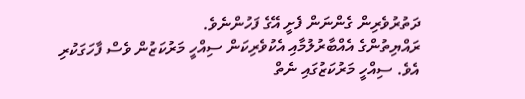ދަތުރުވެރިން ގެންނަން ފެށީ އޭގެ ފަހުންނެވެ.
ރައްޔިތުންގެ އެއްބާރުލުމާއި އެކުވެރިކަން ސިއްހީ މަރުކަޒުން ވެސް ފާހަގަކުރި އެވެ. ސިއްހީ މަރުކަޒުގައި ނެތް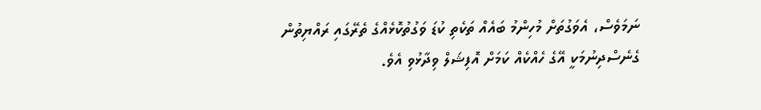ނަމަވެސް، އެވަގުތަށް މުހިންމު ބައެއް ތަކެތި ކުޑަ ވަގުތުކޮޅެއްގެ ތެރޭގައި ރައްޔިތުން ގެނެސްދިނުމަކީ އޭގެ ހެއްކެއް ކަމަށް އޮފިޝަލް ވިދާޅުވި އެވެ.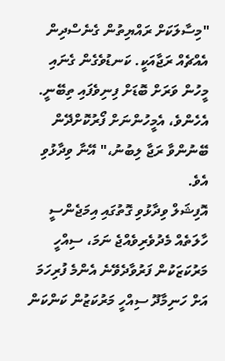"މިސާލަކަށް ރައްޔިތުން ގެނެސްދިން އެއްޗެއް ރަޖާއަކީ. ކަނޑުވެގެން ގެނައި މީހުން ވަރަށް ބޮޑަށް ފިނިވެފައި ތިބޭނީ. އެހެންވެ، އެމީހުންނަށް ފޯރުކޮށްދޭން ބޭނުންވާ ރަޖާ ލިބުނު،" އޭނާ ވިދާޅުވި އެވެ.
އޮފިޝަލް ވިދާޅުވި ގޮތުގައި އިމަޖެންސީ ހާލަތެއް މެދުވެރިވެއްޖެ ނަމަ، ސިއްހީ މަރުކަޒަކުން ފަރުވާދެވޭނެ އެންމެ ފުރިހަމަ އަށް ހަނިމާދޫ ސިއްހީ މަރުކަޒުން ކަންކަން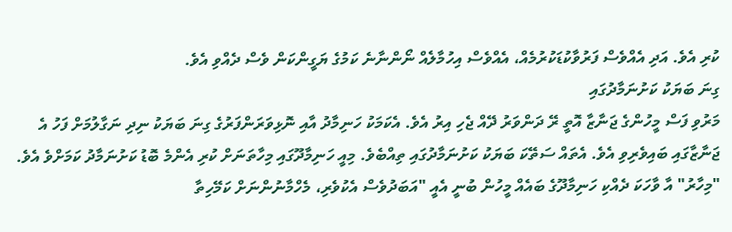ކުރި އެވެ. އަދި އެއްވެސް ފަރުވާކުޑަކުރުމެއް، އެއްވެސް އިހުމާލެއް ނޯންނާނެ ކަމުގެ ޔަގީންކަން ވެސް ދެއްވި އެވެ.
ގިނަ ބަޔަކު ކަށުނަމާދުގައި
މަރުވި ފަސް މީހުންގެ ޖަނާޒާ އޮތީ ރޭ ދަންވަރު ދޭއް ޖެހި އިރު އެވެ. އެކަމަކު ހަނިމާދު އާއި ނޮޅިވަރަންފަރުގެ ގިނަ ބަޔަކު ނިދި ނަގާލުމަށް ފަހު އެ ޖަނާޒާގައި ބައިވެރިވި އެވެ. އެތައް ސަތޭކަ ބަޔަކު ކަށުނަމާދުގައި ތިއްބެވެ. މިއީ ހަނިމާދޫގައި މިހާތަނަށް ކުރި އެންމެ ބޮޑު ކަށުނަމާދު ކަމަށްވެ އެވެ.
"މިހާރު" އާ ވާހަކަ ދެއްކި ހަނިމާދޫގެ ބައެއް މީހުން ބުނީ އެއީ "އަބަދުވެސް އެކުވެރި، މެހްމާނުންނަށް ކަމޭހިތާ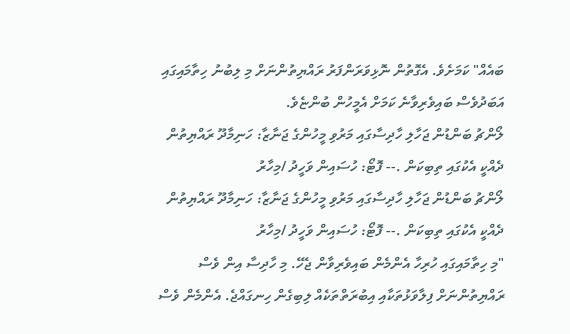ބައެއް" ކަމަށެވެ. އެގޮތުން ނޮޅިވަރަންފަރު ރައްޔިތުންނަށް މި ލިބުނު ހިތާމައިގައި އަބަދުވެސް ބައިވެރިވާނެ ކަމަށް އެމީހުން ބުންޏެވެ.
ލޯންޗު ބަންޑުން ޖަހާލި ހާދިސާގައި މަރުވި މީހުންގެ ޖަނާޒާ: ހަނިމާދޫ ރައްޔިތުން ދެއްކީ އެކުގައި ތިބިކަން .-- ފޮޓޯ: ހުސައިން ވަހީދު /މިހާރު
ލޯންޗު ބަންޑުން ޖަހާލި ހާދިސާގައި މަރުވި މީހުންގެ ޖަނާޒާ: ހަނިމާދޫ ރައްޔިތުން ދެއްކީ އެކުގައި ތިބިކަން .-- ފޮޓޯ: ހުސައިން ވަހީދު /މިހާރު
"މި ހިތާމައިގައި ހުރިހާ އެންމެން ބައިވެރިވާން ޖެހޭ. މި ހާދިސާ އިން ވެސް ރައްޔިތުންނަށް ފިލާވަޅުތަކާއި އިބުރަތްތަކެއް ލިބިގެން ހިނގައްޖެ. އެންމެން ވެސް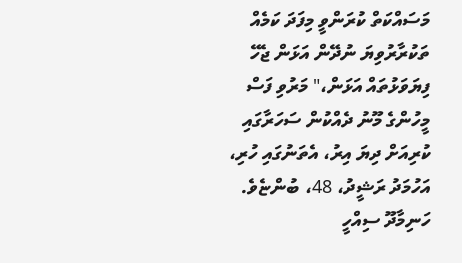މަސައްކަތް ކުރަންވީ މިފަދަ ކަމެއް ތަކުރާރުވިޔަ ނުދޭން އަޅަން ޖެހޭ ފިޔަވަޅުތައް އަޅަން،" މަރުވި ފަސް މީހުންގެ މޫނު ދެއްކުން ސަހަރާގައި ކުރިއަށް ދިޔަ އިރު، އެތަނުގައި ހުރި، އަހުމަދު ރަޝީދު، 48، ބުންޏެވެ.
ހަނިމާދޫ ސިއްހީ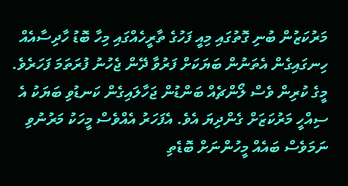މަރުކަޒުން ބުނި ގޮތުގައި މިއީ ފަހުގެ ތާރީހެއްގައި މިހާ ބޮޑު ހާދިސާއެއް ހިނގައިގެން އެތަނުން ބަޔަކަށް ފަރުވާ ދޭން ޖެހުނު ފުރަތަމަ ފަހަރެވެ.
މީގެ ކުރިން ވެސް ލޯންޗެއް ބަންޑުން ޖަހާލައިގެން ކަނޑުވި ބަޔަކު އެ ސިއްހީ މަރުކަޒަށް ގެންދިޔަ އެވެ. އެފަހަރު އެއްވެސް މީހަކު މަރުނުވި ނަމަވެސް ބައެއް މީހުންނަށް ބޮޑެތި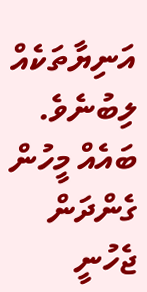އަނިޔާތަކެއް ލިބުނެވެ. ބައެއް މީހުން ގެންދަން ޖެހުނީ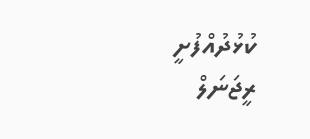ކުޅުދުއްފުށީ ރީޖަނަލް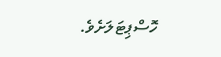ހޮސްޕިޓަލަށެވެ.